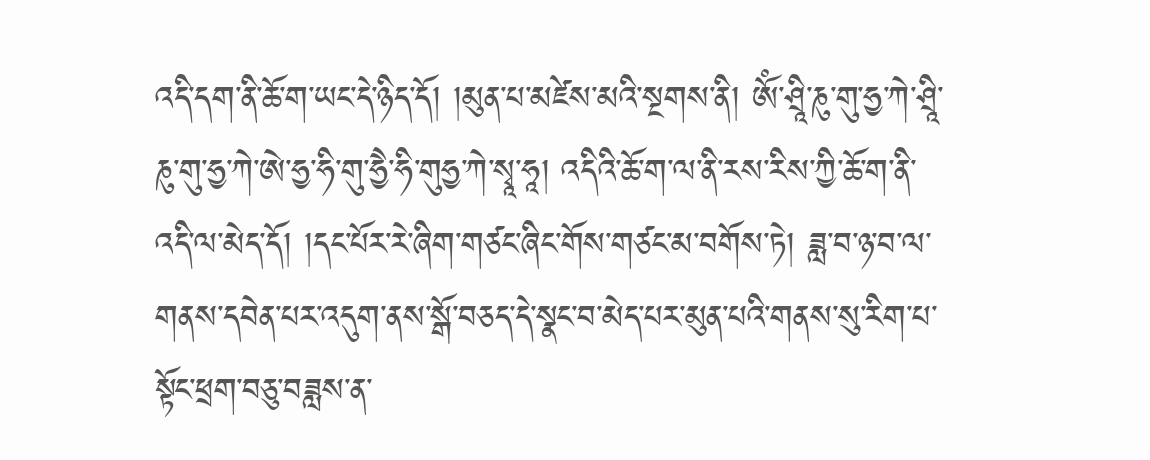འདི་དག་ནི་ཆོ་ག་ཡང་དེ་ཉིད་དོ། །མུན་པ་མཛེས་མའི་སྔགས་ནི། ཨོཾ་ཤྲཱི་ཎུ་གུ་ཧྱ་ཀེ་ཤྲཱི་ཎུ་གུ་ཧྱ་ཀེ་ཨེ་ཧྱ་ཧི་གུ་ཧྱཻ་ཧི་གུཧྱ་ཀེ་སྭཱ་ཧཱ། འདིའི་ཆོ་ག་ལ་ནི་རས་རིས་ཀྱི་ཆོ་ག་ནི་འདི་ལ་མེད་དོ། །དང་པོར་རེ་ཞིག་གཙང་ཞིང་གོས་གཙང་མ་བགོས་ཏེ། ཟླ་བ་ཉ་བ་ལ་གནས་དབེན་པར་འདུག་ནས་སྒོ་བཅད་དེ་སྣང་བ་མེད་པར་མུན་པའི་གནས་སུ་རིག་པ་སྟོང་ཕྲག་བཅུ་བཟླས་ན་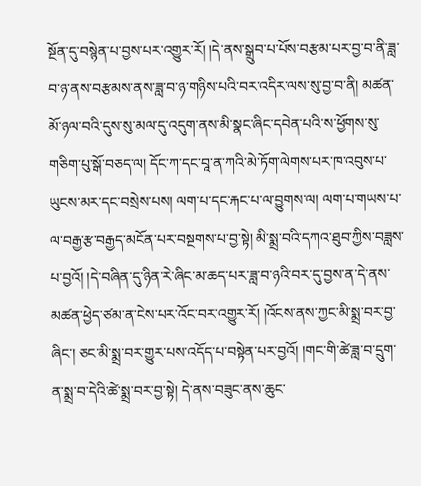སྔོན་དུ་བསྙེན་པ་བྱས་པར་འགྱུར་རོ། །དེ་ནས་སྒྲུབ་པ་པོས་བརྩམ་པར་བྱ་བ་ནི་ཟླ་བ་ཉ་ནས་བརྩམས་ནས་ཟླ་བ་ཉ་གཉིས་པའི་བར་འདིར་ལས་སུ་བྱ་བ་ནི། མཚན་མོ་ཉལ་བའི་དུས་སུ་མལ་དུ་འདུག་ནས་མི་སྣང་ཞིང་དབེན་པའི་ས་ཕྱོགས་སུ་གཅིག་པུ་སྒོ་བཅད་ལ། དོང་ཀ་དང་བཱ་ན་ཀའི་མེ་ཏོག་ལེགས་པར་ཁ་འབུས་པ་ཡུངས་མར་དང་བསྲེས་པས། ལག་པ་དང་རྐང་པ་ལ་བྱུགས་ལ། ལག་པ་གཡས་པ་ལ་བརྒྱ་རྩ་བརྒྱད་མངོན་པར་བསྔགས་པ་བྱ་སྟེ། མི་སྨྲ་བའི་དཀའ་ཐུབ་ཀྱིས་བཟླས་པ་བྱའོ། །དེ་བཞིན་དུ་ཉིན་རེ་ཞིང་མ་ཆད་པར་ཟླ་བ་ཉའི་བར་དུ་བྱས་ན་དེ་ནས་མཚན་ཕྱེད་ཙམ་ན་ངེས་པར་འོང་བར་འགྱུར་རོ། །འོངས་ནས་ཀྱང་མི་སྨྲ་བར་བྱ་ཞིང་། ཅང་མི་སྨྲ་བར་གྱུར་པས་འདོད་པ་བསྟེན་པར་བྱའོ། །གང་གི་ཚེ་ཟླ་བ་དྲུག་ན་སྨྲ་བ་དེའི་ཚེ་སྨྲ་བར་བྱ་སྟེ། དེ་ནས་བཟུང་ནས་ཆུང་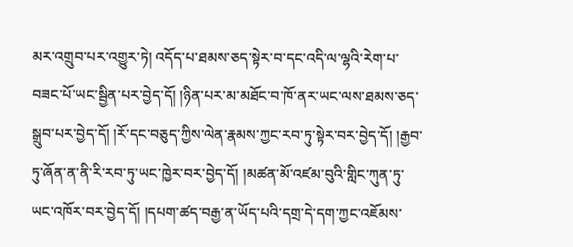མར་འགྲུབ་པར་འགྱུར་ཏེ། འདོད་པ་ཐམས་ཅད་སྟེར་བ་དང་འདི་ལ་ལྷའི་རེག་པ་བཟང་པོ་ཡང་སྦྱིན་པར་བྱེད་དོ། །ཉིན་པར་མ་མཐོང་བ་ཁོ་ནར་ཡང་ལས་ཐམས་ཅད་སྒྲུབ་པར་བྱེད་དོ། །རོ་དང་བཅུད་ཀྱིས་ལེན་རྣམས་ཀྱང་རབ་ཏུ་སྟེར་བར་བྱེད་དོ། །རྒྱབ་ཏུ་ཞོན་ན་ནི་རི་རབ་ཏུ་ཡང་ཁྱེར་བར་བྱེད་དོ། །མཚན་མོ་འཛམ་བུའི་གླིང་ཀུན་ཏུ་ཡང་འཁོར་བར་བྱེད་དོ། །དཔག་ཚད་བརྒྱ་ན་ཡོད་པའི་དགྲ་དེ་དག་ཀྱང་འཇོམས་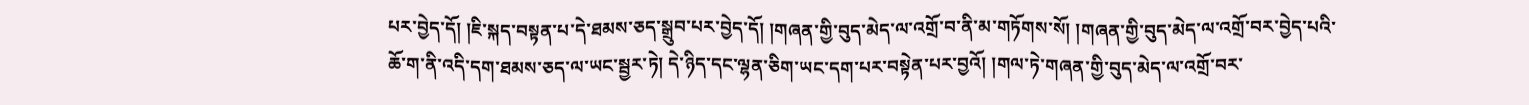པར་བྱེད་དོ། །ཇི་སྐད་བསྟན་པ་དེ་ཐམས་ཅད་སྒྲུབ་པར་བྱེད་དོ། །གཞན་གྱི་བུད་མེད་ལ་འགྲོ་བ་ནི་མ་གཏོགས་སོ། །གཞན་གྱི་བུད་མེད་ལ་འགྲོ་བར་བྱེད་པའི་ཆོ་ག་ནི་འདི་དག་ཐམས་ཅད་ལ་ཡང་སྦྱར་ཏེ། དེ་ཉིད་དང་ལྷན་ཅིག་ཡང་དག་པར་བསྟེན་པར་བྱའོ། །གལ་ཏེ་གཞན་གྱི་བུད་མེད་ལ་འགྲོ་བར་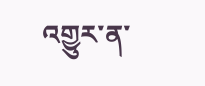འགྱུར་ན་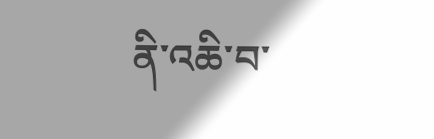ནི་འཆི་བ་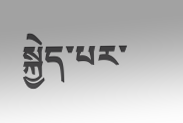སྐྱེད་པར་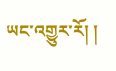ཡང་འགྱུར་རོ། །